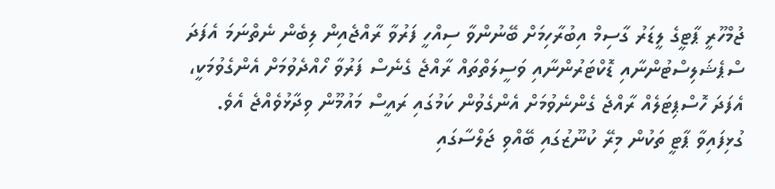ޖުމްހޫރީ ޕާޓީގެ ލީޑަރު ގާސިމް އިބުރާހިމަށް ބޭނުންވާ ސިއްހީ ފަރުވާ ރާއްޖެއިން ލިބެން ނެތްނަމަ އެފަދަ ސްޕެޝަލިސްޓުންނާއި ޑޮކްޓަރުންނާއި ވަސީލަތްތައް ރާއްޖެ ގެނެސް ފަރުވާ ހޯއްދެވުމަށް އެންގެވުމަކީ، އެފަދަ ހޮސްޕިޓަލެއް ރާއްޖެ ގެންނެވުމަށް އެންގެވުން ކަމުގައި ރައީސް މައުމޫން ވިދާޅުވެއްޖެ އެވެ.
ގުޅިފައިވާ ޕާޓީ ތަކުން މިރޭ ކުނޫޒުގައި ބޭއްވި ޖަލްސާގައި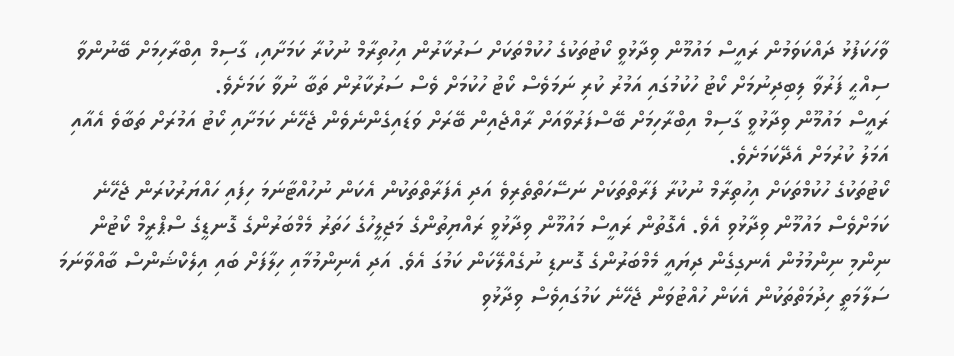ވާހަކަފުޅު ދައްކަވަމުން ރައީސް މައުމޫން ވިދާޅުވީ ކޯޓުތަކުގެ ހުކުމްތަކަށް ސަރުކާރުން އިހުތިރާމް ނުކުރާ ކަމަށާއި، ގާސިމް އިބްރާހިމަށް ބޭނުންވާ ސިއްޙީ ފަރުވާ ލިބިދިނުމަށް ކޯޓު ހުކުމުގައި އަމުރު ކުރި ނަމަވެސް ކޯޓު ހުކުމަށް ވެސް ސަރުކާރުން ތަބާ ނުވާ ކަމަށެވެ.
ރައީސް މައުމޫން ވިދާޅުވީ ގާސިމް އިބްރާހިމަށް ބޭސްފަރުވާއަށް ރާއްޖެއިން ބޭރަށް ވަޑައިގެންނެވެން ޖެހޭނެ ކަމަށާއި ކޯޓު އަމުރަށް ތަބާވެ އެއާއި އަމަލު ކުރުމަށް އެދޭކަމަށެވެ.
ކޯޓުތަކުގެ ހުކުމްތަކަށް އިހުތިރާމް ނުކުރާ ފަރާތްތަކަށް ނަސޭހަތްތެރިވެ އަދި އެފަރާތްތަކުން އެކަން ނުހުއްޓާނަމަ ހިފައި ހައްޔަރުކުރަން ޖެހޭނެ ކަމަށްވެސް މައުމޫން ވިދާޅުވި އެވެ. އެގޮތުން ރައީސް މައުމޫން ވިދާޅުވީ ރައްޔިތުންގެ މަޖިލީހުގެ ހަތަރު މެމްބަރުންގެ ގޮނޑީގެ ސްޕްރީމް ކޯޓުން ނިންމި ނިންމުމުން އެނގިގެން ދިޔައީ މެމްބަރުންގެ ގޮނޑި ނުގެއްލޭކަން ކަމުގަ އެވެ. އަދި އެނިންމުމާއި ހިލާފަށް ބައި އިލެކްޝަންސް ބާއްވާނަމަ ސަލާމަތީ ހިދުމަތްތަކުން އެކަން ހުއްޓުވަން ޖެހޭނެ ކަމުގައިވެސް ވިދާޅުވި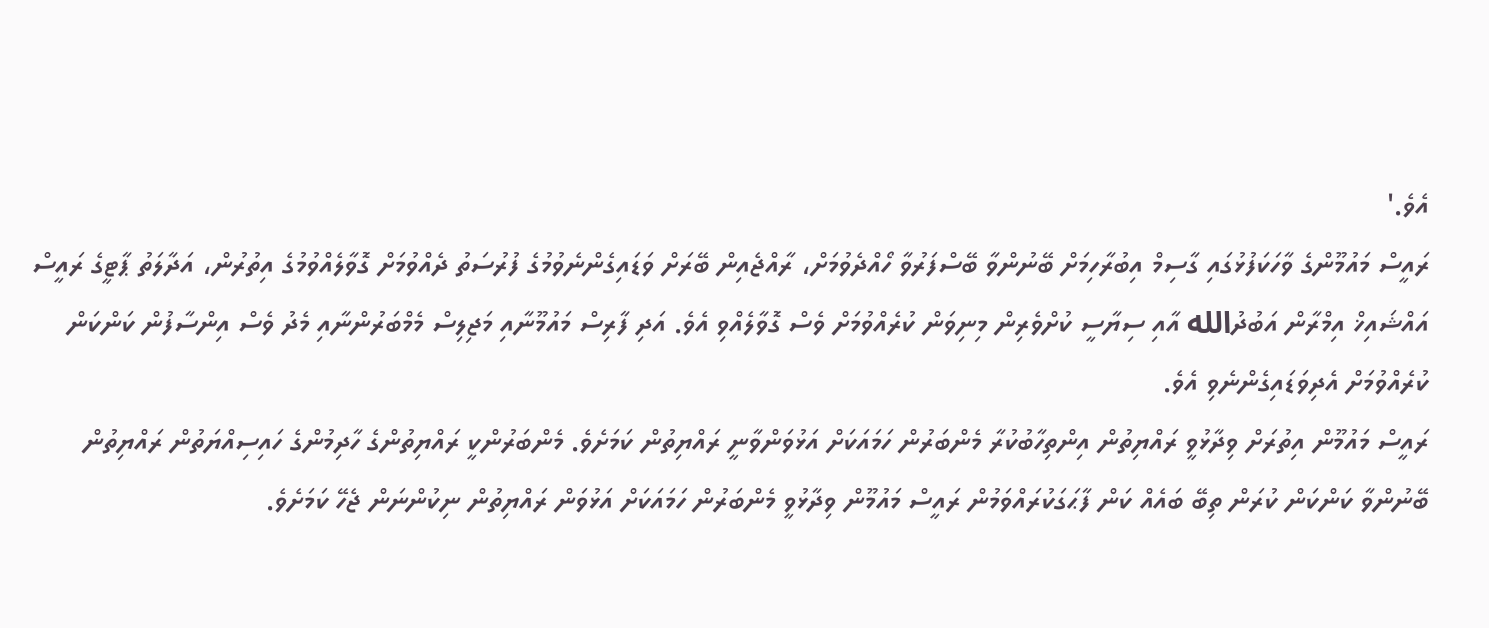އެވެ.'
ރައީސް މައުމޫންގެ ވާހަކަފުޅުގައި ގާސިމް އިބުރާހިމަށް ބޭނުންވާ ބޭސްފަރުވާ ހޯއްދެވުމަށް، ރާއްޖެއިން ބޭރަށް ވަޑައިގެންނެވުމުގެ ފުރުސަތު ދެއްވުމަށް ގޮވާލެއްވުމުގެ އިތުރުން، އަދާލަތު ޕާޓީގެ ރައީސް އައްޝައިޚް އިމްރާން އަބުދުالله އާއި ސިޔާސީ ކުށްވެރިން މިނިވަން ކުރެއްވުމަށް ވެސް ގޮވާލެއްވި އެވެ. އަދި ފާރިސް މައުމޫނާއި މަޖިލިސް މެމްބަރުންނާއި މެދު ވެސް އިންސާފުން ކަންކަން ކުރެއްވުމަށް އެދިވަޑައިގެންނެވި އެވެ.
ރައީސް މައުމޫން އިތުރަށް ވިދާޅުވީ ރައްޔިތުން އިންތިހާބުކުރާ މެންބަރުން ހަމައަކަށް އަޅުވަންވާނީ ރައްޔިތުން ކަމަށެވެ. މެންބަރުންކީ ރައްޔިތުންގެ ހާދިމުންގެ ހައިސިއްޔަތުން ރައްޔިތުން ބޭނުންވާ ކަންކަން ކުރަން ތިބޭ ބައެއް ކަން ފާޙަގަކުރައްވަމުން ރައީސް މައުމޫން ވިދާޅުވީ މެންބަރުން ހަމައަކަށް އަޅުވަން ރައްޔިތުން ނިކުންނަން ޖެހޭ ކަމަށެވެ.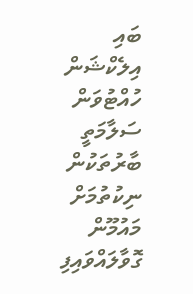ބައި އިލެކްޝަން ހުއްޓުވަން ސަލާމަތީ ބާރުތަކުން ނިކުތުމަށް މައުމޫން ގޮވާލައްވައިފި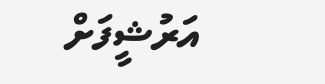އަރުޝީފަށް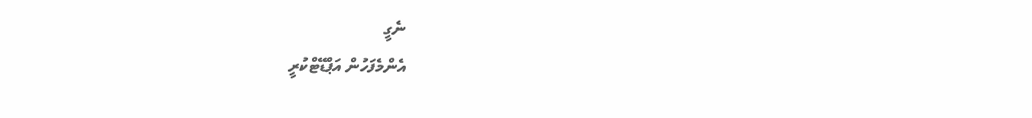ނެގީ
އެންމެފަހުން އަޕްޑޭޓްކުރީ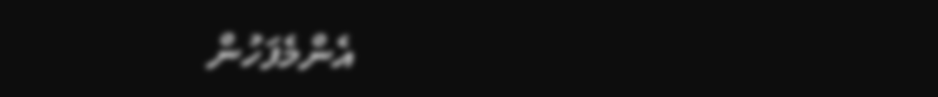އެންމެފަހުން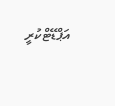އަޕްޑޭޓްކުރީ